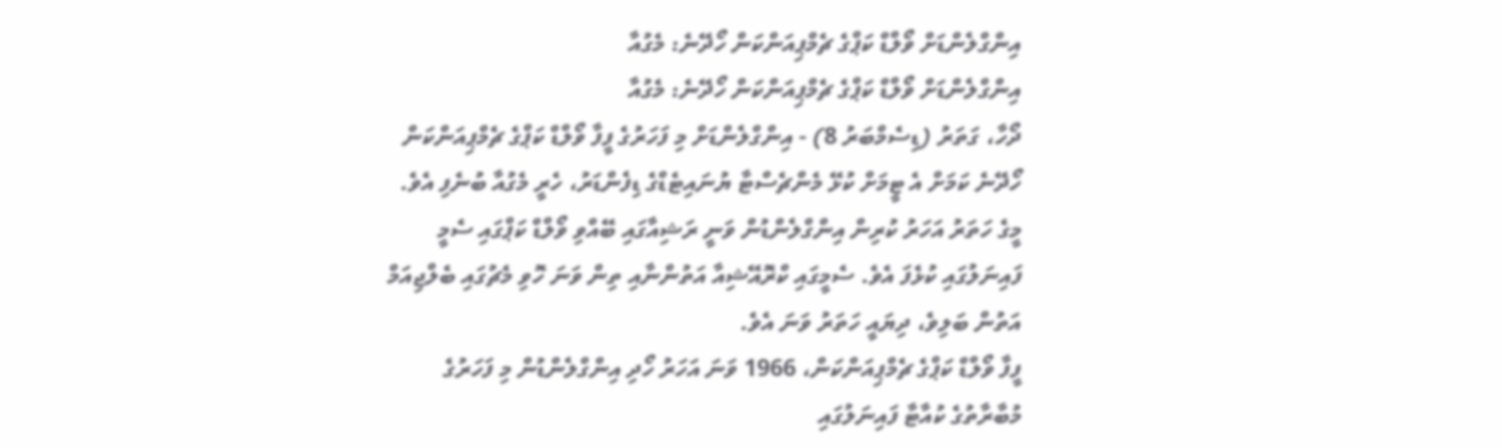އިންގްލެންޑަށް ވޯލްޑް ކަޕްގެ ޗެމްޕިއަންކަން ހޯދޭނެ: މެގުއާ
އިންގްލެންޑަށް ވޯލްޑް ކަޕްގެ ޗެމްޕިއަންކަން ހޯދޭނެ: މެގުއާ
ދޯހާ، ގަތަރު (ޑިސެމްބަރު 8) - އިންގްލެންޑަށް މި ފަހަރުގެ ފީފާ ވޯލްޑް ކަޕްގެ ޗެމްޕިއަންކަން ހޯދޭނެ ކަމަށް އެ ޓީމަށް ކުޅޭ މެންޗެސްޓާ ޔުނައިޓެޑްގެ ޑިފެންޑަރު، ހެރީ މެގުއާ ބުނެފި އެވެ.
މީގެ ހަތަރު އަހަރު ކުރިން އިންގްލެންޑުން ވަނީ ރަޝިއާގައި ބޭއްވި ވޯލްޑް ކަޕްގައި ސެމީ ފައިނަލުގައި ކުޅެފަ އެވެ. ސެމީގައި ކްރޮއޭޝިއާ އަތުންނާއި ތިން ވަނަ ހޮވި މެޗުގައި ބެލްޖިއަމް އަތުން ބަލިވެ، ދިޔައީ ހަތަރު ވަނަ އެވެ.
ފީފާ ވޯލްޑް ކަޕްގެ ޗެމްޕިއަންކަން، 1966 ވަނަ އަހަރު ހޯދި އިންގްލެންޑުން މި ފަހަރުގެ މުބާރާތުގެ ކުއާޓާ ފައިނަލުގައި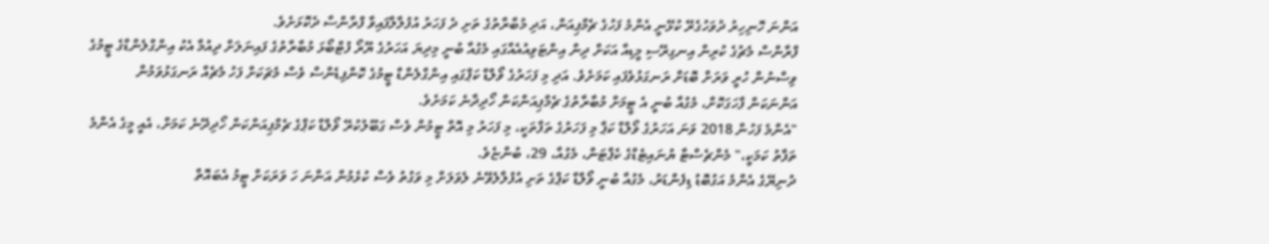އަންނަ ހޮނިހިރު ދުވަހުގެރޭ ކުޅޭނީ އެންމެ ފަހުގެ ޗެމްޕިއަން، އަދި މުބާރާތުގެ ތަށި ދެ ފަހަރު އުފުލާލާފައިވާ ފްރާންސާ ދެކޮޅަށެވެ.
ފްރާންސް މެޗުގެ ކުރިން އިނގިރޭސި މީޑިއާ އަކަށް ދިން އިންޓަވިއުއެއްގައި މެގުއާ ބުނީ މިދިޔަ އަހަރުގެ ޔޫރޯ ފުޓްބޯޅަ މުބާރާތުގެ ފައިނަލަށް ދިއުމާ އެކު އިންގްލެންޑްގެ ޓީމުގެ ވިސްނުން ހުރީ ވަރަށް ބޮޑަށް ރަނގަޅުވެފައި ކަމަށެވެ. އަދި މި ފަހަރުގެ ވޯލްޑް ކަޕްގައި އިންގްލެންޑް ޓީމުގެ ކޮންފިޑެންސް ވެސް މެޗަކަށް ފަހު މެޗެއް ރަނގަޅުވަމުން އަންނަކަން ފާހަގަކޮށް، މެގުއާ ބުނީ އެ ޓީމަށް މުބާރާތުގެ ޗެމްޕިއަންކަން ހޯދިދާނެ ކަމަށެވެ.
"އެންމެ ފަހުން 2018 ވަނަ އަހަރުގެ ވޯލްޑް ކަޕާ މި ފަހަރުގެ ތަފާތަކީ، މި ފަހަރު މި އޮތް ޓީމުން ވެސް ގަބޫލުކުރޭ ވޯލްޑް ކަޕްގެ ޗެމްޕިއަންކަން ހޯދިދޭނެ ކަމަށް، އެއީ މީގެ އެންމެ ތަފާތު ކަމަކީ،" މެންޗެސްޓާ ޔުނައިޓެޑްގެ ކެޕްޓަން، މެގުއާ، 29، ބުންޏެވެ.
ދުނިޔޭގެ އެންމެ އަގުބޮޑު ޑިފެންޑަރު، މެގުއާ ބުނީ ވޯލްޑް ކަޕްގެ ތަށި އުފުލާލެވޭނެ ލެވަލަށް މި ވަގުތު ވެސް ކުޅެމުން އަންނަ ހަ ވަރަކަށް ޓީމު އެބައޮތް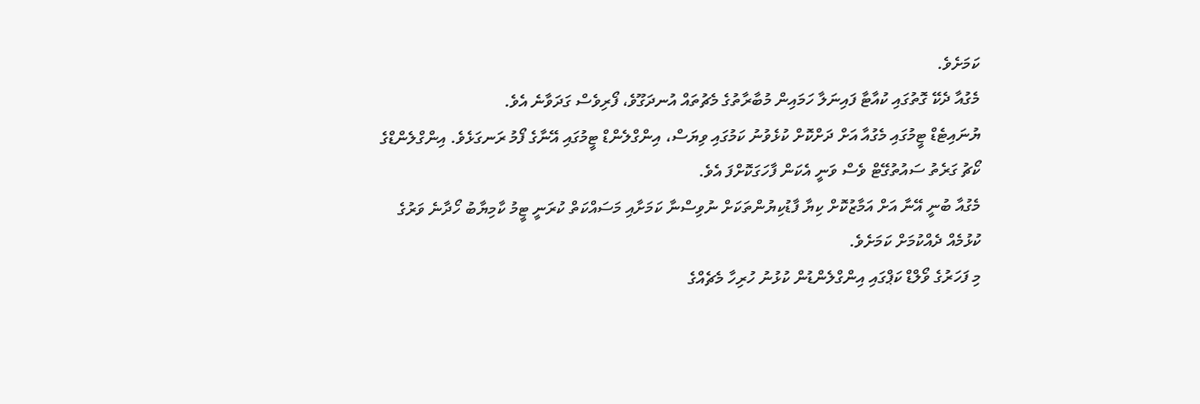ކަމަށެވެ.
މެގުއާ ދެކޭ ގޮތުގައި ކުއާޓާ ފައިނަލާ ހަމައިން މުބާރާތުގެ މެޗުތައް އުނދަގޫވެ، ފޯރިވެސް ގަދަވާނެ އެވެ.
ޔުނައިޓެޑް ޓީމުގައި މެގުއާ އަށް ދަށްކޮށް ކުޅެވުނު ކަމުގައި ވިޔަސް، އިންގްލެންޑް ޓީމުގައި އޭނާގެ ފޯމު ރަނގަޅެވެ. އިންގްލެންޑްގެ ކޯޗު ގަރެތު ސައުތުގޭޓް ވެސް ވަނީ އެކަން ފާހަގަކޮށްފަ އެވެ.
މެގުއާ ބުނީ އޭނާ އަށް އަމާޒުކޮށް ކިޔާ ފާޑުކިޔުންތަކަށް ނުވިސްނާ ކަމަށާއި މަސައްކަތް ކުރަނީ ޓީމު ކާމިޔާބު ހޯދާނެ ވަރުގެ ކުޅުމެއް ދެއްކުމަށް ކަމަށެވެ.
މި ފަހަރުގެ ވޯލްޑް ކަޕްގައި އިންގްލެންޑުން ކުޅުނު ހުރިހާ މެޗެއްގެ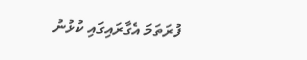ފުރަތަމަ އެގާރައިގައި ކުޅުނު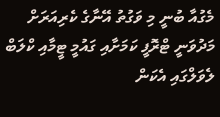މެގުއާ ބުނީ މި ވަގުތު އޭނާގެ ކެރިއަރަށް މަދުވަނީ ޓްރޮފީ ކަމަށާއި ގައުމީ ޓީމާއި ކްލަބް ލެވަލްގައި އެކަން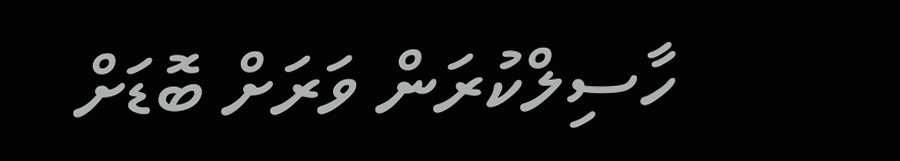ހާސިލްކުރަން ވަރަށް ބޮޑަށް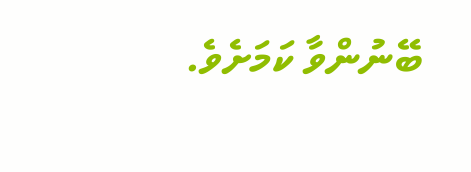ބޭނުންވާ ކަމަށެވެ.